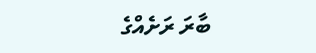ބާރަ ރަށެއްގެ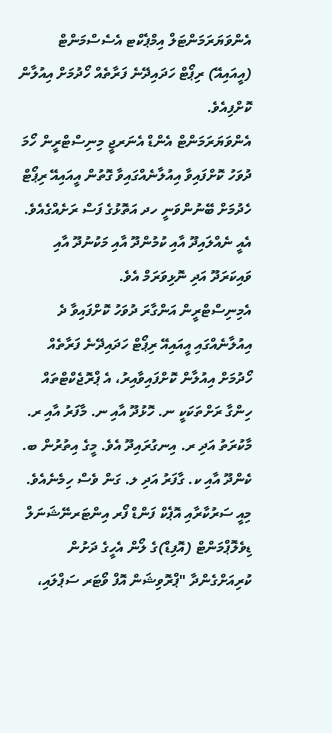އެންވަޔަރަމަންޓަލް އިމްޕެކްޓ އެސެސްމަންޓް (އީއައިއޭ) ރިޕޯޓް ހަދައިދޭނެ ފަރާތެއް ހޯދުމަށް އިއުލާން ކޮށްފިއެވެ.
އެންވަޔަރަމަންޓް އެންޑް އެނަރޖީ މިނިސްޓްރީން ހޯމަ ދުވަހު ކޮށްފައިވާ އިއުލާނެއްގައިވާ ގޮތުން އީއައިއޭ ރިޕޯޓް ހެދުމަށް ބޭނުންވަނީ ހދ އަތޮޅުގެ ފަސް ރަށެއްގެއެވެ. އެއީ ނެއްލައިދޫ އާއި ކުމުންދޫ އާއި މަކުނުދޫ އާއި ވައިކަރަދޫ އަދި ނޮޅިވަރަމް އެވެ.
އެމިނިސްޓްރީން އަންގާރަ ދުވަހު ކޮށްފައިވާ ދެ އިއުލާނެއްގައި އީއައިއޭ ރިޕޯޓް ހަދައިދޭނެ ފަރާތެއް ހޯދުމަށް އިއުލާން ކޮށްފައިވާއިރު، އެ ޕްރޮޖެކްޓްތައް ހިންގާ ރަށްތަކަކީ ނ. ހޮޅުދޫ އާއި ނ. މާފަރު އާއި ރ. މާކުރަތު އަދި ރ. އިނގުރައިދޫ އެވެ. މީގެ އިތުރުން ބ. ކެންދޫ އާއި ކ. ގާފަރު އަދި ލ. ގަން ވެސް ހިމެނެއެވެ.
މިއީ ސަރުކާރާއި އޮޕެކް ފަންޑް ފޯރ އިންޓަރނޭޝަނަލް ޑިވެލޮޕްމަންޓް (އޮފިޑް)ގެ ލޯން އެހީގެ ދަށުން ކުރިއަށްގެންދާ "ޕްރޮވިޝަން އޮފް ވޯޓަރ ސަޕްލައި،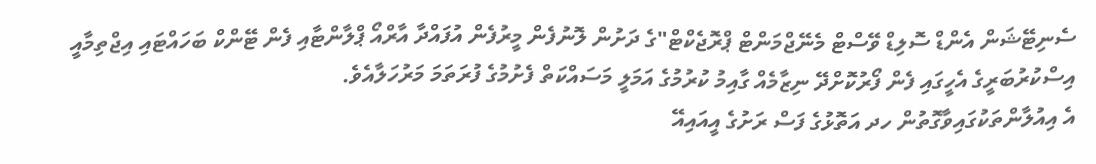ސެނިޓޭޝަން އެންޑް ސޮލިޑް ވޭސްޓް މެނޭޖްމަންޓް ޕްރޮޖެކްޓް"ގެ ދަށުން ލޮނުފެން މީރުފެން އުފައްދާ އާރްއޯ ޕްލާންޓާއި ފެން ޓޭންކް ބަހައްޓައި އިޖްތިމާއީ އިސްކުރުބަރީގެ އެހީގައި ފެން ފޯރުކޮށްދޭ ނިޒާމެއް ގާއިމު ކުރުމުގެ އަމަލީ މަސައްކަތް ފެށުމުގެ ފުރަތަމަ މަރުހަލާއެވެ.
އެ އިއުލާންތަކުގައިވާގޮތުން ހދ އަތޮޅުގެ ފަސް ރަށުގެ އީއައިއޭ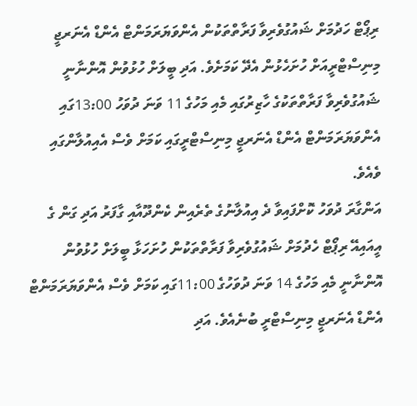ރިޕޯޓް ހަދުމަށް ޝައުގުވެރިވާ ފަރާތްތަކުން އެންވަޔަރަމަންޓް އެންޑް އެނަރޖީ މިނިސްޓްރީއަށް ހުށަހެޅުން އެދޭ ކަމަށެވެ. އަދި ބީލަށް ހުޅުވުން އޮންނާނީ ޝައުގުވެރިވާ ފަރާތްތަކުގެ ހާޒިރުގައި މެއި މަހުގެ 11 ވަނަ ދުވަހު 13:00ގައި އެންވަޔަރަމަންޓް އެންޑް އެނަރޖީ މިނިސްޓްރީގައި ކަމަށް ވެސް އެއިއުލާންގައި ވެއެވެ.
އަންގާރަ ދުވަހު ކޮށްފައިވާ ދެ އިއުލާނުގެ ތެރެއިން ކެންދޫއާއި ގާފަރު އަދި ގަން ގެ އީއައިއޭ ރިޕޯޓް ހެދުމަށް ޝައުގުވެރިވާ ފަރާތްތަކުން ހުށަހަޅާ ބީލަށް ހުޅުވުން އޮންނާނީ މެއި މަހުގެ 14 ވަނަ ދުވަހުގެ 11:00ގައި ކަމަށް ވެސް އެންވަޔަރަމަންޓް އެންޑް އެނަރޖީ މިނިސްޓްރީ ބުނެއެވެ. އަދި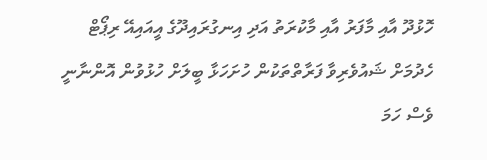ހޮޅުދޫ އާއި މާފަރު އާއި މާކުރަތު އަދި އިނގުރައިދޫގެ އީއައިއޭ ރިޕޯޓް ހެދުމަށް ޝައުވެރިވާ ފަރާތްތަކުން ހުށަހަޅާ ބީލަށް ހުޅުވުން އޮންނާނީ ވެސް ހަމަ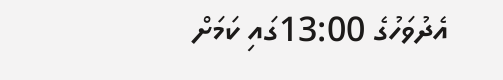އެދުވަހުގެ 13:00ގައި ކަމަށް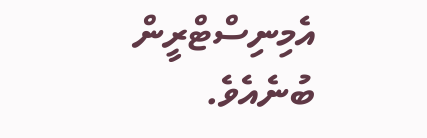އެމިނިސްޓްރީން ބުނެއެވެ.